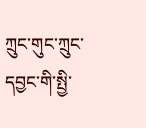ཀྲུང་གུང་ཀྲུང་དབྱང་གི་སྤྱི་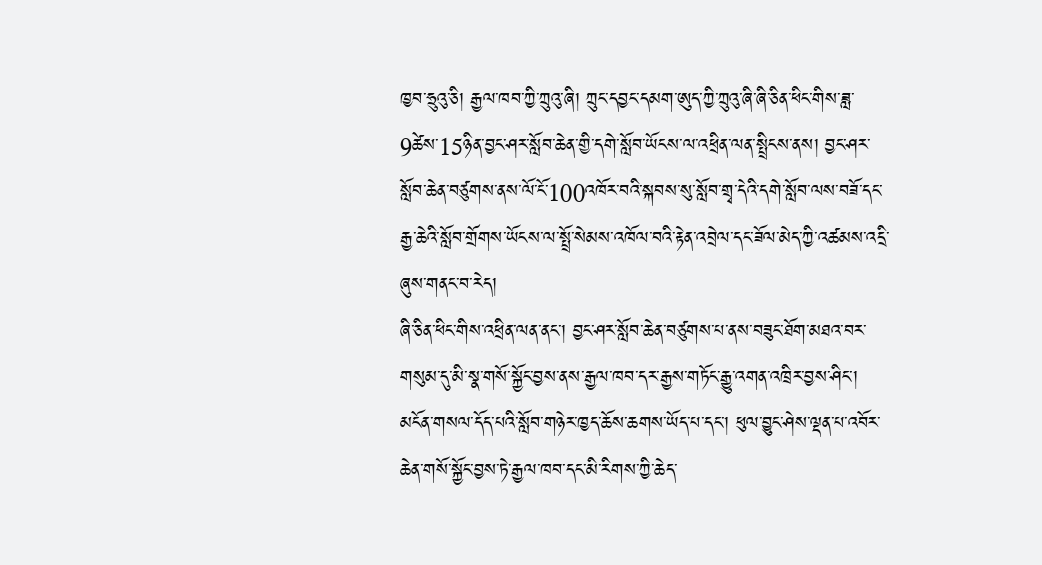ཁྱབ་ཧྲུའུ་ཅི། རྒྱལ་ཁབ་ཀྱི་ཀྲུའུ་ཞི། ཀྲུང་དབྱང་དམག་ཨུད་ཀྱི་ཀྲུའུ་ཞི་ཞི་ཅིན་ཕིང་གིས་ཟླ་9ཚེས་15ཉིན་བྱང་ཤར་སློབ་ཆེན་གྱི་དགེ་སློབ་ཡོངས་ལ་འཕྲིན་ལན་སྤྲིངས་ནས། བྱང་ཤར་སློབ་ཆེན་བཙུགས་ནས་ལོ་ངོ་100འཁོར་བའི་སྐབས་སུ་སློབ་གྲྭ་དེའི་དགེ་སློབ་ལས་བཟོ་དང་རྒྱ་ཆེའི་སློབ་གྲོགས་ཡོངས་ལ་སྤྲོ་སེམས་འཁོལ་བའི་རྟེན་འབྲེལ་དང་ཟོལ་མེད་ཀྱི་འཚམས་འདྲི་ཞུས་གནང་བ་རེད།
ཞི་ཅིན་ཕིང་གིས་འཕྲིན་ལན་ནང་། བྱང་ཤར་སློབ་ཆེན་བཙུགས་པ་ནས་བཟུང་ཐོག་མཐའ་བར་གསུམ་དུ་མི་སྣ་གསོ་སྐྱོང་བྱས་ནས་རྒྱལ་ཁབ་དར་རྒྱས་གཏོང་རྒྱུ་འགན་འཁྲིར་བྱས་ཤིང་། མངོན་གསལ་དོད་པའི་སློབ་གཉེར་ཁྱད་ཆོས་ཆགས་ཡོད་པ་དང་། ཕུལ་བྱུང་ཤེས་ལྡན་པ་འབོར་ཆེན་གསོ་སྐྱོང་བྱས་ཏེ་རྒྱལ་ཁབ་དང་མི་རིགས་ཀྱི་ཆེད་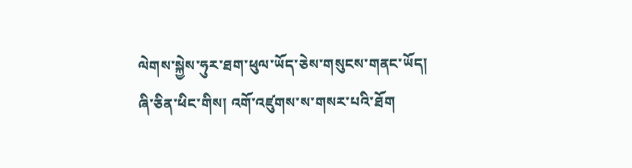ལེགས་སྐྱེས་ཧུར་ཐག་ཕུལ་ཡོད་ཅེས་གསུངས་གནང་ཡོད།
ཞི་ཅིན་ཕིང་གིས། འགོ་འཛུགས་ས་གསར་པའི་ཐོག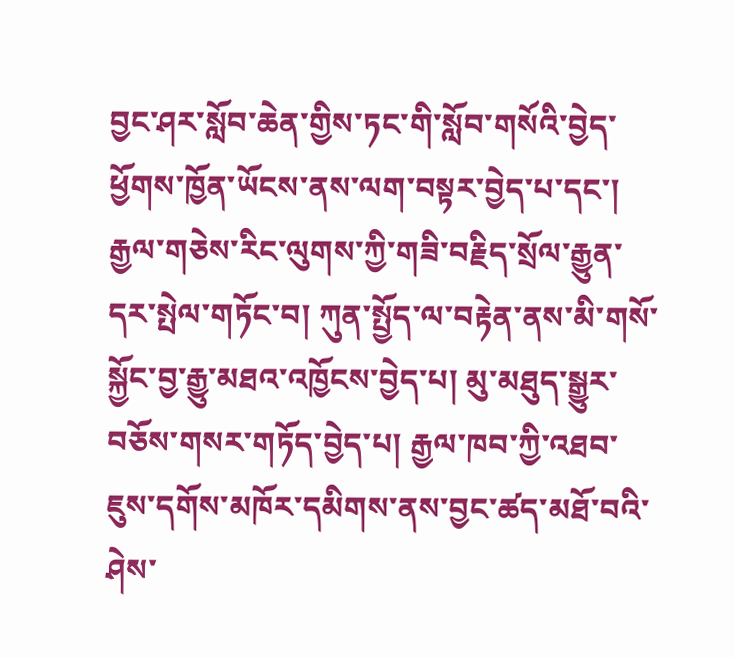བྱང་ཤར་སློབ་ཆེན་གྱིས་ཏང་གི་སློབ་གསོའི་བྱེད་ཕྱོགས་ཁྱོན་ཡོངས་ནས་ལག་བསྟར་བྱེད་པ་དང་། རྒྱལ་གཅེས་རིང་ལུགས་ཀྱི་གཟི་བརྗིད་སྲོལ་རྒྱུན་དར་སྤེལ་གཏོང་བ། ཀུན་སྤྱོད་ལ་བརྟེན་ནས་མི་གསོ་སྐྱོང་བྱ་རྒྱུ་མཐའ་འཁྱོངས་བྱེད་པ། མུ་མཐུད་སྒྱུར་བཅོས་གསར་གཏོད་བྱེད་པ། རྒྱལ་ཁབ་ཀྱི་འཐབ་ཇུས་དགོས་མཁོར་དམིགས་ནས་བྱང་ཚད་མཐོ་བའི་ཤེས་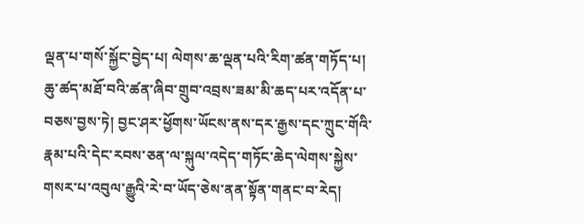ལྡན་པ་གསོ་སྐྱོང་བྱེད་པ། ལེགས་ཆ་ལྡན་པའི་རིག་ཚན་གཏོད་པ། ཆུ་ཚད་མཐོ་བའི་ཚན་ཞིབ་གྲུབ་འབྲས་ཟམ་མི་ཆད་པར་འདོན་པ་བཅས་བྱས་ཏེ། བྱང་ཤར་ཕྱོགས་ཡོངས་ནས་དར་རྒྱས་དང་ཀྲུང་གོའི་རྣམ་པའི་དེང་རབས་ཅན་ལ་སྐུལ་འདེད་གཏོང་ཆེད་ལེགས་སྐྱེས་གསར་པ་འབུལ་རྒྱུའི་རེ་བ་ཡོད་ཅེས་ནན་སྟོན་གནང་བ་རེད།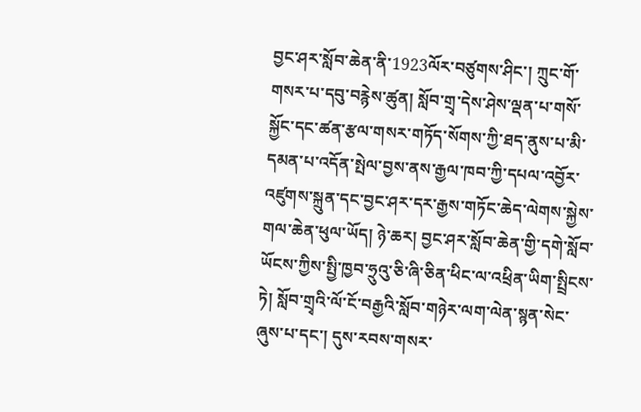བྱང་ཤར་སློབ་ཆེན་ནི་1923ལོར་བཙུགས་ཤིང་། ཀྲུང་གོ་གསར་པ་དབུ་བརྙེས་ཚུན། སློབ་གྲྭ་དེས་ཤེས་ལྡན་པ་གསོ་སྐྱོང་དང་ཚན་རྩལ་གསར་གཏོད་སོགས་ཀྱི་ཐད་ནུས་པ་མི་དམན་པ་འདོན་སྤེལ་བྱས་ནས་རྒྱལ་ཁབ་ཀྱི་དཔལ་འབྱོར་འཛུགས་སྐྲུན་དང་བྱང་ཤར་དར་རྒྱས་གཏོང་ཆེད་ལེགས་སྐྱེས་གལ་ཆེན་ཕུལ་ཡོད། ཉེ་ཆར། བྱང་ཤར་སློབ་ཆེན་གྱི་དགེ་སློབ་ཡོངས་ཀྱིས་སྤྱི་ཁྱབ་ཧྲུའུ་ཅི་ཞི་ཅིན་ཕིང་ལ་འཕྲིན་ཡིག་སྤྲིངས་ཏེ། སློབ་གྲྭའི་ལོ་ངོ་བརྒྱའི་སློབ་གཉེར་ལག་ལེན་སྙན་སེང་ཞུས་པ་དང་། དུས་རབས་གསར་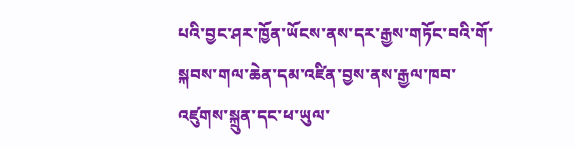པའི་བྱང་ཤར་ཁྱོན་ཡོངས་ནས་དར་རྒྱས་གཏོང་བའི་གོ་སྐབས་གལ་ཆེན་དམ་འཛིན་བྱས་ནས་རྒྱལ་ཁབ་འཛུགས་སྐྲུན་དང་ཕ་ཡུལ་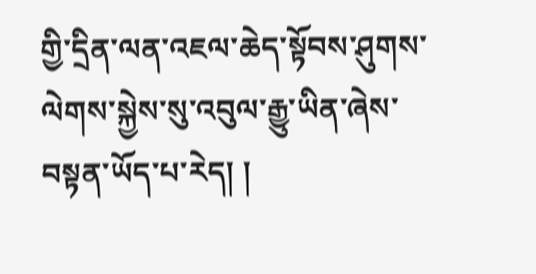གྱི་དྲིན་ལན་འཇལ་ཆེད་སྟོབས་ཤུགས་ལེགས་སྐྱེས་སུ་འབུལ་རྒྱུ་ཡིན་ཞེས་བསྟན་ཡོད་པ་རེད། །